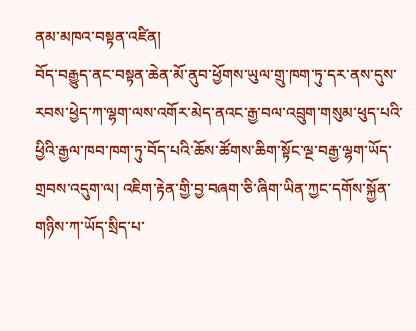ནམ་མཁའ་བསྟན་འཛིན།
བོད་བརྒྱུད་ནང་བསྟན་ཆེན་མོ་ནུབ་ཕྱོགས་ཡུལ་གྲུ་ཁག་ཏུ་དར་ནས་དུས་རབས་ཕྱེད་ཀ་ལྷག་ལས་འགོར་མེད་ནའང་རྒྱ་བལ་འབྲུག་གསུམ་ཕུད་པའི་ཕྱིའི་རྒྱལ་ཁབ་ཁག་ཏུ་བོད་པའི་ཆོས་ཚོགས་ཆིག་སྟོང་ལྔ་བརྒྱ་ལྷག་ཡོད་གྲབས་འདུག་ལ། འཇིག་རྟེན་གྱི་བྱ་བཞག་ཅི་ཞིག་ཡིན་ཀྱང་དགོས་སྐྱོན་གཉིས་ཀ་ཡོད་སྲིད་པ་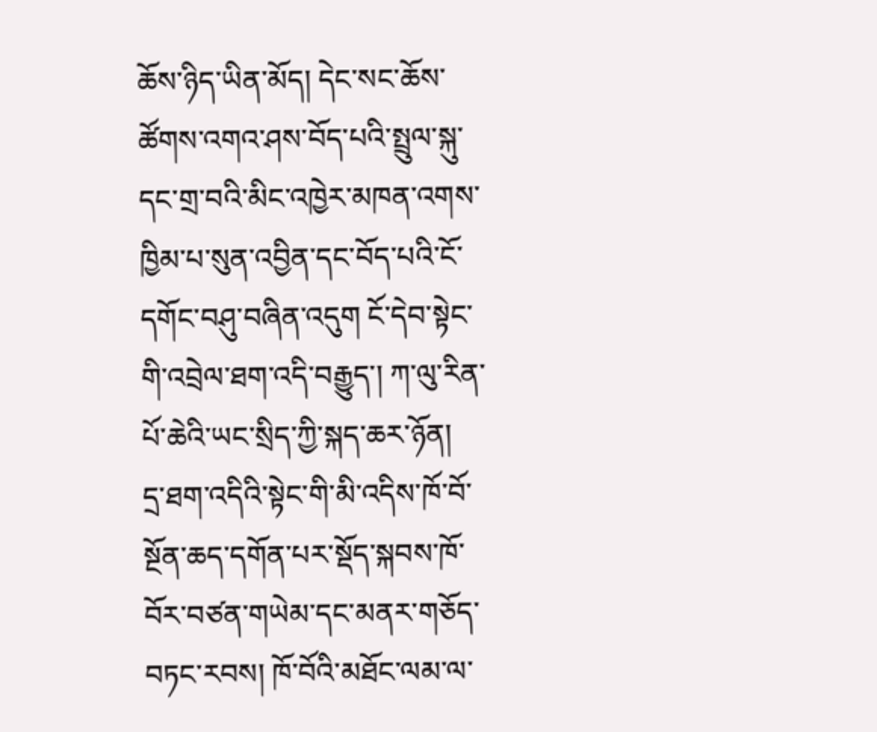ཆོས་ཉིད་ཡིན་མོད། དེང་སང་ཆོས་ཚོགས་འགའ་ཤས་བོད་པའི་སྤྲུལ་སྐུ་དང་གྲ་བའི་མིང་འཁྱེར་མཁན་འགས་ཁྱིམ་པ་སུན་འབྱིན་དང་བོད་པའི་ངོ་དགོང་བཤུ་བཞིན་འདུག ངོ་དེབ་སྟེང་གི་འབྲེལ་ཐག་འདི་བརྒྱུད་། ཀ་ལུ་རིན་པོ་ཆེའི་ཡང་སྲིད་ཀྱི་སྐད་ཆར་ཉོན།
དྲ་ཐག་འདིའི་སྟེང་གི་མི་འདིས་ཁོ་བོ་སྔོན་ཆད་དགོན་པར་སྡོད་སྐབས་ཁོ་བོར་བཙན་གཡེམ་དང་མནར་གཅོད་བཏང་རབས། ཁོ་བོའི་མཐོང་ལམ་ལ་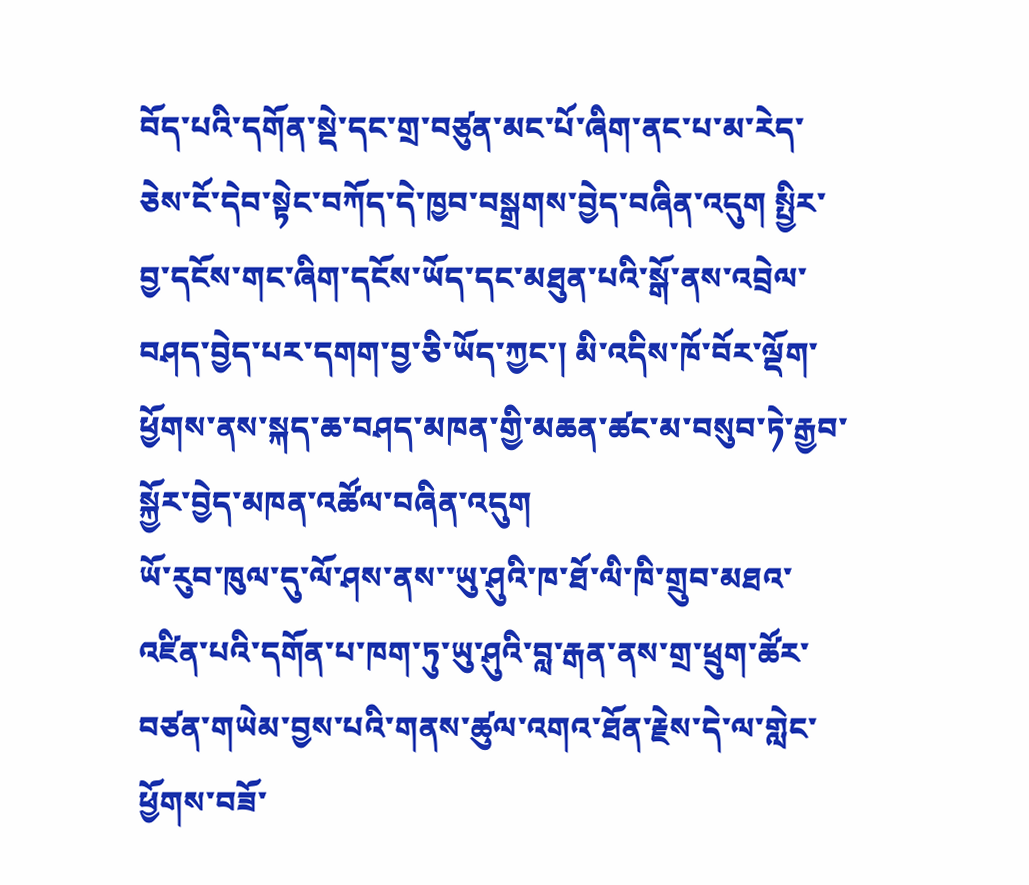བོད་པའི་དགོན་སྡེ་དང་གྲ་བཙུན་མང་པོ་ཞིག་ནང་པ་མ་རེད་ཅེས་ངོ་དེབ་སྟེང་བཀོད་དེ་ཁྱབ་བསྒྲགས་བྱེད་བཞིན་འདུག སྤྱིར་བྱ་དངོས་གང་ཞིག་དངོས་ཡོད་དང་མཐུན་པའི་སྒོ་ནས་འབྲེལ་བཤད་བྱེད་པར་དགག་བྱ་ཅི་ཡོད་ཀྱང་། མི་འདིས་ཁོ་བོར་ལྡོག་ཕྱོགས་ནས་སྐད་ཆ་བཤད་མཁན་གྱི་མཆན་ཚང་མ་བསུབ་ཏེ་རྒྱབ་སྐྱོར་བྱེད་མཁན་འཚོལ་བཞིན་འདུག
ཡོ་རུབ་ཁུལ་དུ་ལོ་ཤས་ནས་་ཡུ་ཤུའི་ཁ་ཐོ་ལི་ཁི་གྲུབ་མཐའ་འཛིན་པའི་དགོན་པ་ཁག་ཏུ་ཡུ་ཤུའི་བླ་རྒན་ནས་གྲ་ཕྲུག་ཚོར་བཙན་གཡེམ་བྱས་པའི་གནས་ཚུལ་འགའ་ཐོན་རྗེས་དེ་ལ་གླེང་ཕྱོགས་བཟོ་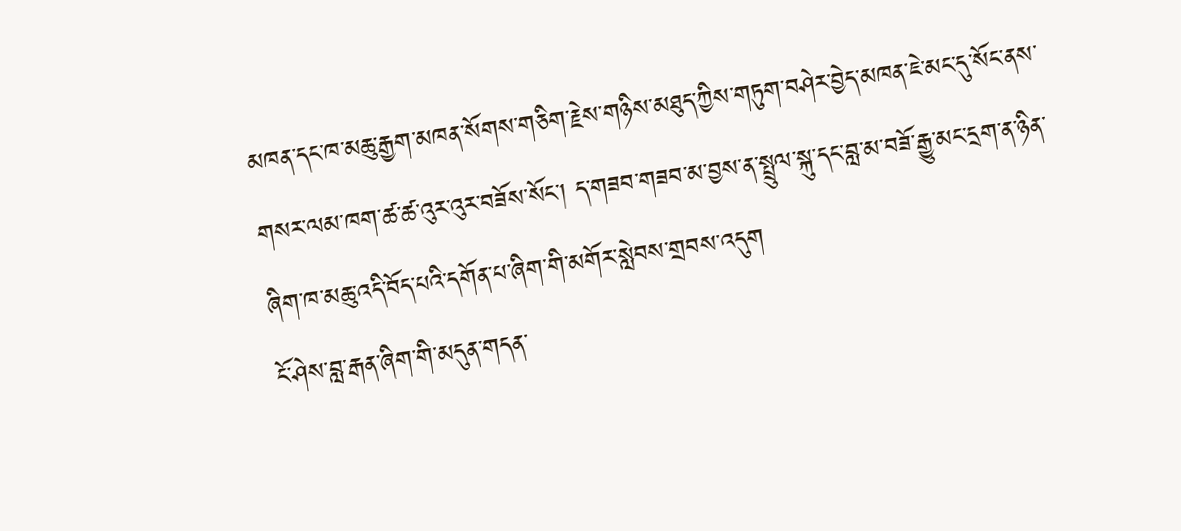མཁན་དང་ཁ་མཆུ་རྒྱག་མཁན་སོགས་གཅིག་རྗེས་གཉིས་མཐུད་ཀྱིས་གཏུག་བཤེར་བྱེད་མཁན་ཇེ་མང་དུ་སོང་ནས་གསར་ལམ་ཁག་ཚ་ཚ་འུར་འུར་བཟོས་སོང་། ད་གཟབ་གཟབ་མ་བྱས་ན་སྤྲུལ་སྐུ་དང་བླ་མ་བཟོ་རྒྱུ་མང་དྲག་ན་ཉིན་ཞིག་ཁ་མཆུ་འདི་བོད་པའི་དགོན་པ་ཞིག་གི་མགོར་སླེབས་གྲབས་འདུག
ངོ་ཤེས་བླ་རྒན་ཞིག་གི་མདུན་གདན་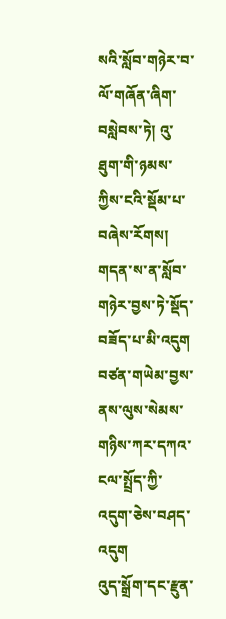སའི་སློབ་གཉེར་བ་ལོ་གཞོན་ཞིག་བསླེབས་ཏེ། འུ་ཐུག་གི་ཉམས་ཀྱིས་ངའི་སྡོམ་པ་བཞེས་རོགས། གདན་ས་ན་སློབ་གཉེར་བྱས་ཏེ་སྡོད་བཟོད་པ་མི་འདུག བཙན་གཡེམ་བྱས་ནས་ལུས་སེམས་གཉིས་ཀར་དཀའ་ངལ་སྤྲོད་ཀྱི་འདུག་ཅེས་བཤད་འདུག
འུད་སྒྲོག་དང་རྫུན་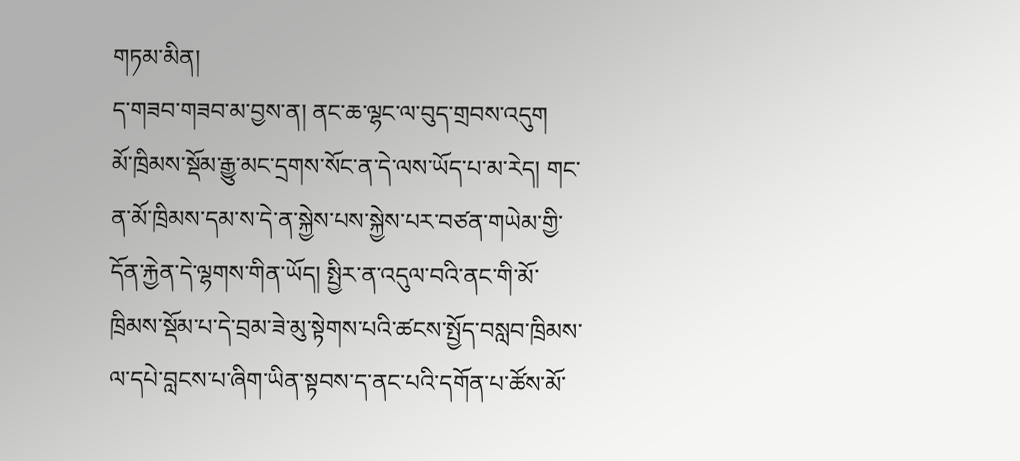གཏམ་མིན།
ད་གཟབ་གཟབ་མ་བྱས་ན། ནང་ཆ་ལྷང་ལ་བུད་གྲབས་འདུག
མོ་ཁྲིམས་སྡོམ་རྒྱུ་མང་དྲགས་སོང་ན་དེ་ལས་ཡོད་པ་མ་རེད། གང་ན་མོ་ཁྲིམས་དམ་ས་དེ་ན་སྐྱེས་པས་སྐྱེས་པར་བཙན་གཡེམ་གྱི་དོན་རྐྱེན་དེ་ལྷགས་གིན་ཡོད། སྤྱིར་ན་འདུལ་བའི་ནང་གི་མོ་ཁྲིམས་སྡོམ་པ་དེ་བྲམ་ཟེ་མུ་སྟེགས་པའི་ཚངས་སྤྱོད་བསླབ་ཁྲིམས་ལ་དཔེ་བླངས་པ་ཞིག་ཡིན་སྟབས་ད་ནང་པའི་དགོན་པ་ཚོས་མོ་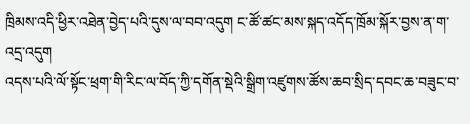ཁྲིམས་འདི་ཕྱིར་འཐེན་བྱེད་པའི་དུས་ལ་བབ་འདུག ང་ཚོ་ཚང་མས་སྐད་འདོད་ཁྲོམ་སྐོར་བྱས་ན་ག་འདྲ་འདུག
འདས་པའི་ལོ་སྟོང་ཕྲག་གི་རིང་ལ་བོད་ཀྱི་དགོན་སྡེའི་སྒྲིག་འཛུགས་ཚོས་ཆབ་སྲིད་དབང་ཆ་བཟུང་བ་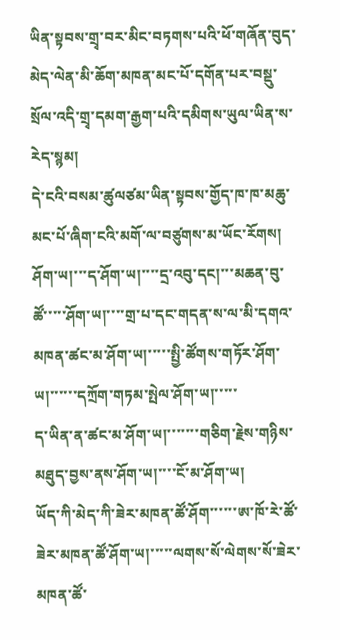ཡིན་སྟབས་གྲྭ་བར་མིང་བཏགས་པའི་ཕོ་གཞོན་བུད་མེད་ལེན་མི་ཆོག་མཁན་མང་པོ་དགོན་པར་བསྡུ་སྲོལ་འདི་གྲྭ་དམག་རྒྱག་པའི་དམིགས་ཡུལ་ཡིན་ས་རེད་སྙམ།
དེ་ངའི་བསམ་ཚུལཙམ་ཡིན་སྟབས་གྱོད་ཁ་ཁ་མཆུ་མང་པོ་ཞིག་ངའི་མགོ་ལ་བཙུགས་མ་ཡོང་རོགས།
ཤོག་ཡ།་་་ད་ཤོག་ཡ།་་་་དྲ་འབུ་དང།་་་མཆན་བུ་ཚོ་་་་་ཤོག་ཡ།་་་་གྲ་པ་དང་གདན་ས་ལ་མི་དགའ་མཁན་ཚང་མ་ཤོག་ཡ།་་་་་སྤྱི་ཚོགས་གཏོར་ཤོག་ཡ།་་་་་་དཀྲོག་གཏམ་སྤེལ་ཤོག་ཡ།་་་་་
ད་ཡིན་ན་ཚང་མ་ཤོག་ཡ།་་་་་་་གཅིག་རྗེས་གཉིས་མཐུད་བྱས་ནས་ཤོག་ཡ།་་་་ངོ་མ་ཤོག་ཡ།
ཡོད་ཀི་མེད་ཀི་ཟེར་མཁན་ཚོ་ཤོག་་་་་་ཨ་ཁོ་རེ་ཚོ་ཟེར་མཁན་ཚོ་ཤོག་ཡ།་་་་་ལགས་སོ་ལེགས་སོ་ཟེར་མཁན་ཚོ་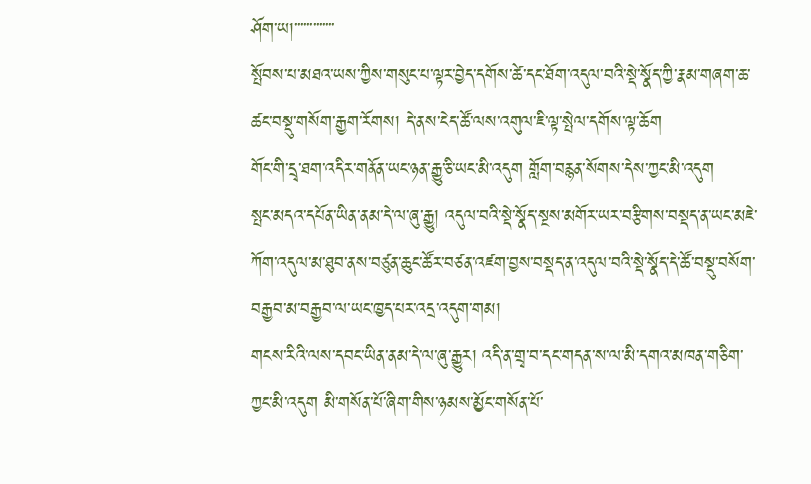ཤོག་ཡ།་་་་་་་་་་་་་
སྤོབས་པ་མཐའ་ཡས་ཀྱིས་གསུང་པ་ལྟར་བྱེད་དགོས་ཚེ་དང་ཐོག་འདུལ་བའི་སྡེ་སྣོད་ཀྱི་རྣམ་གཞག་ཆ་ཚང་བསྡུ་གསོག་རྒྱག་རོགས། དེ་ནས་ངེད་ཚོ་ལས་འགུལ་ཇི་ལྟ་སྤེལ་དགོས་ལྟ་ཆོག
གོང་གི་དྲྭ་ཐག་འདིར་གནོན་ཡང་ཉན་རྒྱུ་ཅི་ཡང་མི་འདུག གློག་བརྙན་སོགས་དེས་ཀྱང་མི་འདུག
སྤང་མདའ་དཔོན་ཡིན་ནམ་དེ་ལ་ཞུ་རྒྱུ། འདུལ་བའི་སྡེ་སྣོད་སྔས་མགོར་ཡར་བརྩིགས་བསྡད་ན་ཡང་མཇེ་ཀོག་འདུལ་མ་ཐུབ་ནས་བཙུན་ཆུང་ཚོར་བཙན་འཛག་བྱས་བསྡད་ན་འདུལ་བའི་སྡེ་སྣོད་དེ་ཚོ་བསྡུ་བསོག་བརྒྱབ་མ་བརྒྱབ་ལ་ཡང་ཁྱད་པར་འདྲ་འདུག་གམ།
གངས་རིའི་ལས་དབང་ཡིན་ནམ་དེ་ལ་ཞུ་རྒྱུར། འདི་ན་གྲྭ་བ་དང་གདན་ས་ལ་མི་དགའ་མཁན་གཅིག་ཀྱང་མི་འདུག མི་གསོན་པོ་ཞིག་གིས་ཉམས་མྱོང་གསོན་པོ་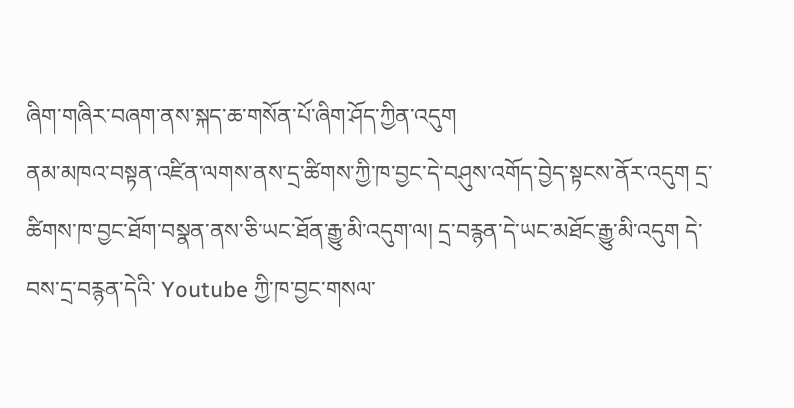ཞིག་གཞིར་བཞག་ནས་སྐད་ཆ་གསོན་པོ་ཞིག་ཤོད་ཀྱིན་འདུག
ནམ་མཁའ་བསྟན་འཛིན་ལགས་ནས་དྲ་ཚིགས་ཀྱི་ཁ་བྱང་དེ་བཤུས་འགོད་བྱེད་སྟངས་ནོར་འདུག དྲ་ཚིགས་ཁ་བྱང་ཐོག་བསྣན་ནས་ཅི་ཡང་ཐོན་རྒྱུ་མི་འདུག་ལ། དྲ་བརྙན་དེ་ཡང་མཐོང་རྒྱུ་མི་འདུག དེ་བས་དྲ་བརྙན་དེའི་ Youtube ཀྱི་ཁ་བྱང་གསལ་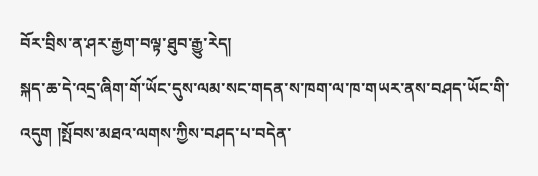བོར་བྲིས་ན་ཤར་རྒྱག་བལྟ་ཐུབ་རྒྱུ་རེད།
སྐད་ཆ་དེ་འདྲ་ཞིག་གོ་ཡོང་དུས་ལམ་སང་གདན་ས་ཁག་ལ་ཁ་གཡར་ནས་བཤད་ཡོང་གི་འདུག །སྤོབས་མཐའ་ལགས་ཀྱིས་བཤད་པ་བདེན་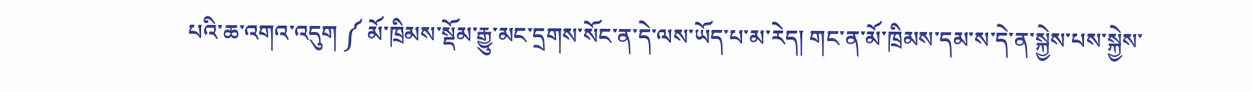པའི་ཆ་འགའ་འདུག ༼ མོ་ཁྲིམས་སྡོམ་རྒྱུ་མང་དྲགས་སོང་ན་དེ་ལས་ཡོད་པ་མ་རེད། གང་ན་མོ་ཁྲིམས་དམ་ས་དེ་ན་སྐྱེས་པས་སྐྱེས་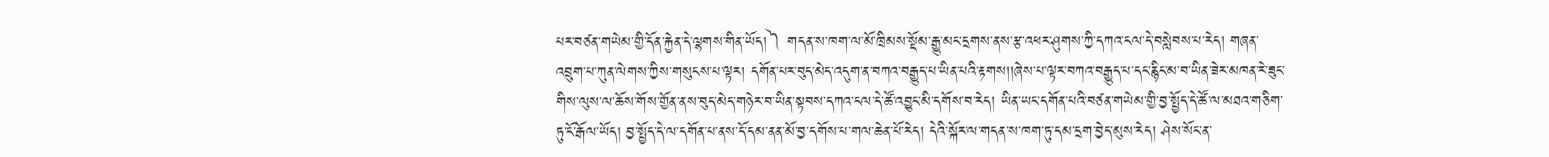པར་བཙན་གཡེམ་གྱི་དོན་རྐྱེན་དེ་ལྷགས་གིན་ཡོད།༽ གདན་ས་ཁག་ལ་མོ་ཁྲིམས་སྡོམ་རྒྱུ་མང་དྲགས་ནས་རྩ་འཕར་ཤུགས་ཀྱི་དཀའ་ངལ་དེ་བསླེབས་པ་རེད། གཞན་འབྲུག་པ་ཀུན་ལེགས་ཀྱིས་གསུངས་པ་ལྟར། དགོན་པར་བུད་མེད་འདུག་ན་བཀའ་བརྒྱུད་པ་ཡིན་པའི་རྟགས།།ཞེས་པ་ལྟར་བཀའ་བརྒྱུད་པ་དང་རྙིང་མ་བ་ཡིན་ཟེར་མཁན་རེ་ཟུང་གིས་ལུས་ལ་ཆོས་གོས་གྱོན་ནས་བུད་མེད་གཉེར་བ་ཡིན་སྟབས་དཀའ་ངལ་དེ་ཚོ་འབྱུང་མི་དགོས་བ་རེད། ཡིན་ཡང་དགོན་པའི་བཙན་གཡེམ་གྱི་བྱ་སྤྱོད་དེ་ཚོ་ལ་མཐའ་གཅིག་ཏུ་ངོ་རྒོལ་ཡོད། བྱ་སྤྱོད་དེ་ལ་དགོན་པ་ནས་དོ་དམ་ནན་མོ་བྱ་དགོས་པ་གལ་ཆེན་པོ་རེད། དེའི་སྐོར་ལ་གདན་ས་ཁག་ཏུ་དམ་དྲག་བྱེད་མུས་རེད། ཤེས་སོང་ན་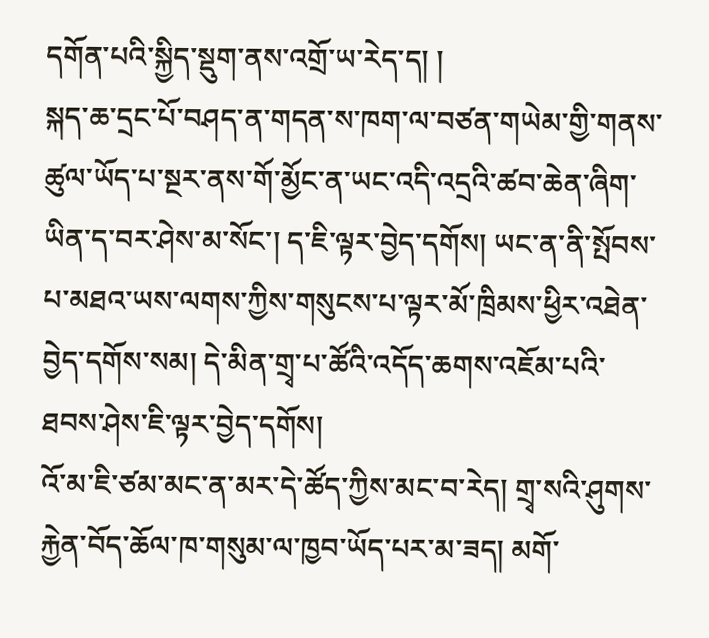དགོན་པའི་སྐྱིད་སྡུག་ནས་འགྲོ་ཡ་རེད་ད། །
སྐད་ཆ་དྲང་པོ་བཤད་ན་གདན་ས་ཁག་ལ་བཙན་གཡེམ་གྱི་གནས་ཚུལ་ཡོད་པ་སྔར་ནས་གོ་མྱོང་ན་ཡང་འདི་འདྲའི་ཚབ་ཆེན་ཞིག་ཡིན་ད་བར་ཤེས་མ་སོང་། ད་ཇི་ལྟར་བྱེད་དགོས། ཡང་ན་ནི་སྤོབས་པ་མཐའ་ཡས་ལགས་ཀྱིས་གསུངས་པ་ལྟར་མོ་ཁྲིམས་ཕྱིར་འཐེན་བྱེད་དགོས་སམ། དེ་མིན་གྲྭ་པ་ཚོའི་འདོད་ཆགས་འཇོམ་པའི་ཐབས་ཤེས་ཇི་ལྟར་བྱེད་དགོས།
འོ་མ་ཇི་ཙམ་མང་ན་མར་དེ་ཚོད་ཀྱིས་མང་བ་རེད། གྲྭ་སའི་ཤུགས་རྐྱེན་བོད་ཆོལ་ཁ་གསུམ་ལ་ཁྱབ་ཡོད་པར་མ་ཟད། མགོ་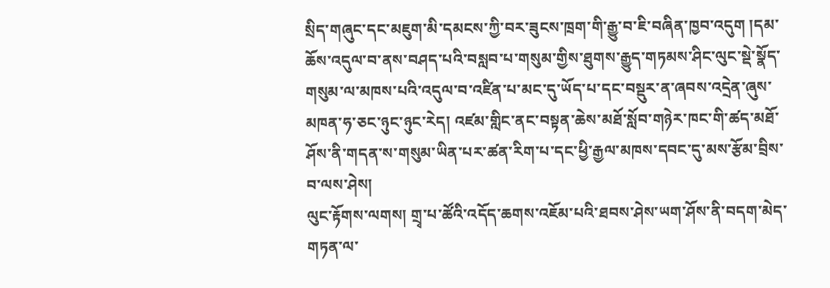སྲིད་གཞུང་དང་མཇུག་མི་དམངས་ཀྱི་བར་ཟུངས་ཁྲག་གི་རྒྱུ་བ་ཇི་བཞིན་ཁྱབ་འདུག །དམ་ཆོས་འདུལ་བ་ནས་བཤད་པའི་བསླབ་པ་གསུམ་གྱིས་ཐུགས་རྒྱུད་གཏམས་ཤིང་ལུང་སྡེ་སྣོད་གསུམ་ལ་མཁས་པའི་འདུལ་བ་འཛིན་པ་མང་དུ་ཡོད་པ་དང་བསྡུར་ན་ཞབས་འདྲེན་ཞུས་མཁན་ཧ་ཅང་ཉུང་ཉུང་རེད། འཛམ་གླིང་ནང་བསྟན་ཆེས་མཐོ་སློབ་གཉེར་ཁང་གི་ཚད་མཐོ་ཤོས་ནི་གདན་ས་གསུམ་ཡིན་པར་ཚན་རིག་པ་དང་ཕྱི་རྒྱལ་མཁས་དབང་དུ་མས་རྩོམ་བྲིས་བ་ལས་ཤེས།
ལུང་རྟོགས་ལགས། གྲྭ་པ་ཚོའི་འདོད་ཆགས་འཇོམ་པའི་ཐབས་ཤེས་ཡག་ཤོས་ནི་བདག་མེད་གཏན་ལ་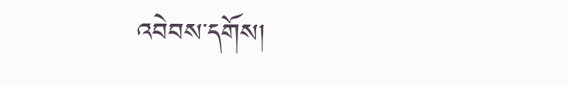འབེབས་དགོས།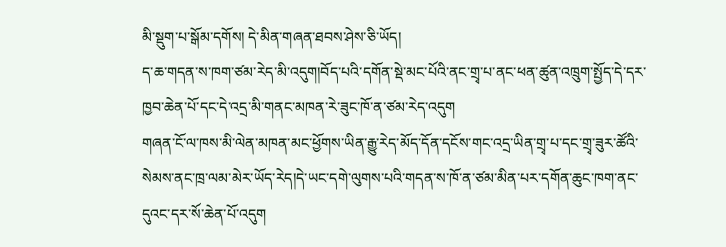མི་སྡུག་པ་སྒོམ་དགོས། དེ་མིན་གཞན་ཐབས་ཤེས་ཅི་ཡོད།
ད་ཆ་གདན་ས་ཁག་ཙམ་རེད་མི་འདུག།བོད་པའི་དགོན་སྡེ་མང་པོའི་ནང་གྲྭ་པ་ནང་ཕན་ཚུན་འཁྲུག་སྤྱོད་དེ་དར་ཁྱབ་ཆེན་པོ་དང་དེ་འདྲ་མི་གནང་མཁན་རེ་ཟུང་ཁོ་ན་ཙམ་རེད་འདུག
གཞན་ངོ་ལ་ཁས་མི་ལེན་མཁན་མང་ཕྱོགས་ཡིན་རྒྱུ་རེད་མོད་དོན་དངོས་གང་འདྲ་ཡིན་གྲྭ་པ་དང་གྲྭ་ཟུར་ཚོའི་སེམས་ནང་ཁྲ་ལམ་མེར་ཡོད་རེད།དེ་ཡང་དགེ་ལུགས་པའི་གདན་ས་ཁོ་ན་ཙམ་མིན་པར་དགོན་ཆུང་ཁག་ནང་དུའང་དར་སོ་ཆེན་པོ་འདུག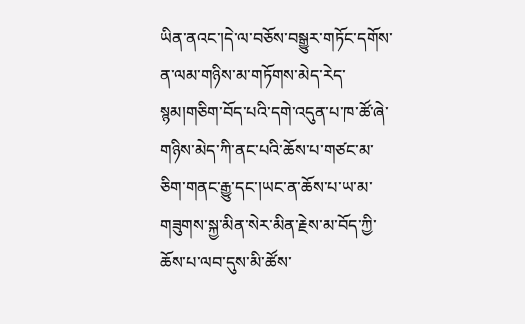ཡིན་ནའང་།དེ་ལ་བཅོས་བསྒྱུར་གཏོང་དགོས་ན་ལམ་གཉིས་མ་གཏོགས་མེད་རེད་སྙམ།གཅིག་བོད་པའི་དགེ་འདུན་པ་ཁ་ཚོ་ཞེ་གཉིས་མེད་ཀི་ནང་པའི་ཆོས་པ་གཙང་མ་ཅིག་གནང་རྒྱུ་དང་།ཡང་ན་ཆོས་པ་ཡ་མ་གཟུགས་སྐྱ་མིན་སེར་མིན་རྗེས་མ་བོད་ཀྱི་ཆོས་པ་ལབ་དུས་མི་ཚོས་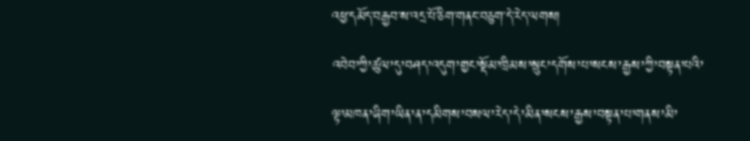འཕྱ་དམོད་བརྒྱབ་ས་འདྲ་པོ་ཅིག་གནང་བཅུག་དེ་རེད་ལགས།

འབེབ’ཀྱི’ཚུལ’དུ’བཤད’འདུག’གྱང’སྡོམ’ཁྲིམས’སྲུང’དགོས’པ’སངས’རྒྱས’ཀྱི’བསྟན’པའི’

ལྟ’མཁན’ཞིག’ཡིན’ན’དམིགས’བསལ’རེད’དེ’མིན’སངས’རྒྱས’བསྟན’པ’གནས’མི’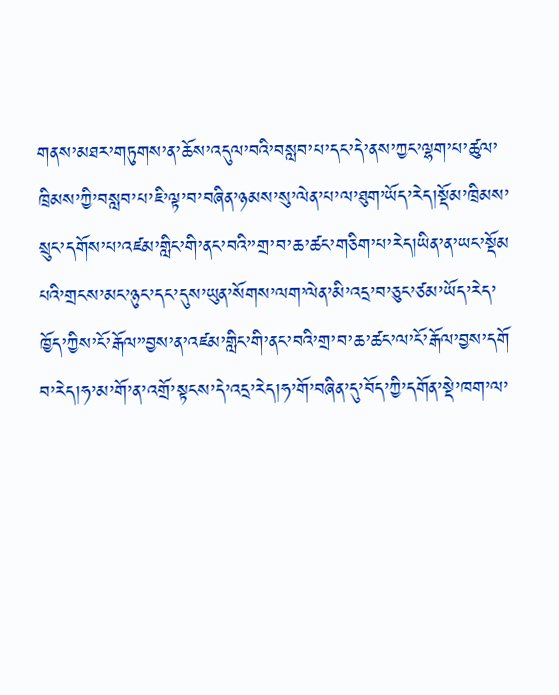གནས’མཐར’གཏུགས’ན’ཆོས’འདུལ’བའི’བསླབ’པ’དང’དེ’ནས’ཀྱང’ལྷག’པ’ཚུལ’
ཁྲིམས’ཀྱི’བསླབ’པ’ཇི’ལྟ’བ’བཞིན’ཉམས’སུ’ལེན’པ’ལ’ཐུག’ཡོད’རེད།སྡོམ’ཁྲིམས’
སྲུང’དགོས’པ’འཛམ’གླིང’གི’ནང’བའི”གྲ’བ’ཆ’ཚང’གཅིག’པ’རེད།ཡིན’ན’ཡང’སྡོམ
པའི’གྲངས’མང’ཉུང’དང’དུས’ཡུན’སོགས’ལག’ལེན’མི’འདྲ’བ’ཅུང’ཙམ’ཡོད’རེད’
ཁྱོད’ཀྱིས’ངོ’རྒོལ”བྱས’ན’འཛམ’གླིང’གི’ནང’བའི’གྲ’བ’ཆ’ཚང’ལ’ངོ’རྒོལ’བྱས’དགོ
བ’རེད།ཧ’མ’གོ’ན’འགྲོ’སྟངས’དེ’འདྲ’རེད།ཧ’གོ’བཞིན’དུ’བོད’ཀྱི’དགོན’སྡེ’ཁག’ལ’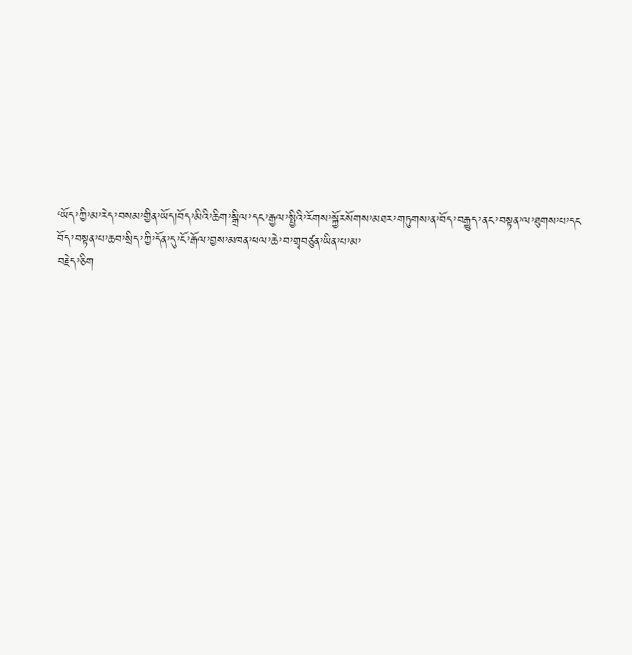‘ཡོད’ཀྱི’མ’རེད’བསམ’གྱིན’ཡོད།བོད’མིའི’ཆིག’སྒྲིལ’དང’རྒྱལ’སྤྱིའི’རོགས’སྐྱོརསོགས’མཐར’གཏུགས’ན’བོད’བརྒྱུད’ནང’བསྟན’ལ’ཐུགས’པ’དང
བོད’བསྟན’པ’ཆབ’སྲིད’ཀྱི’དོན’དུ’ངོ’རྒོལ’བྱས’མཁན’ཕལ’ཆེ’བ’གྲྭབཙུན’ཡིན’པ’མ’
བརྗེད’ཅིག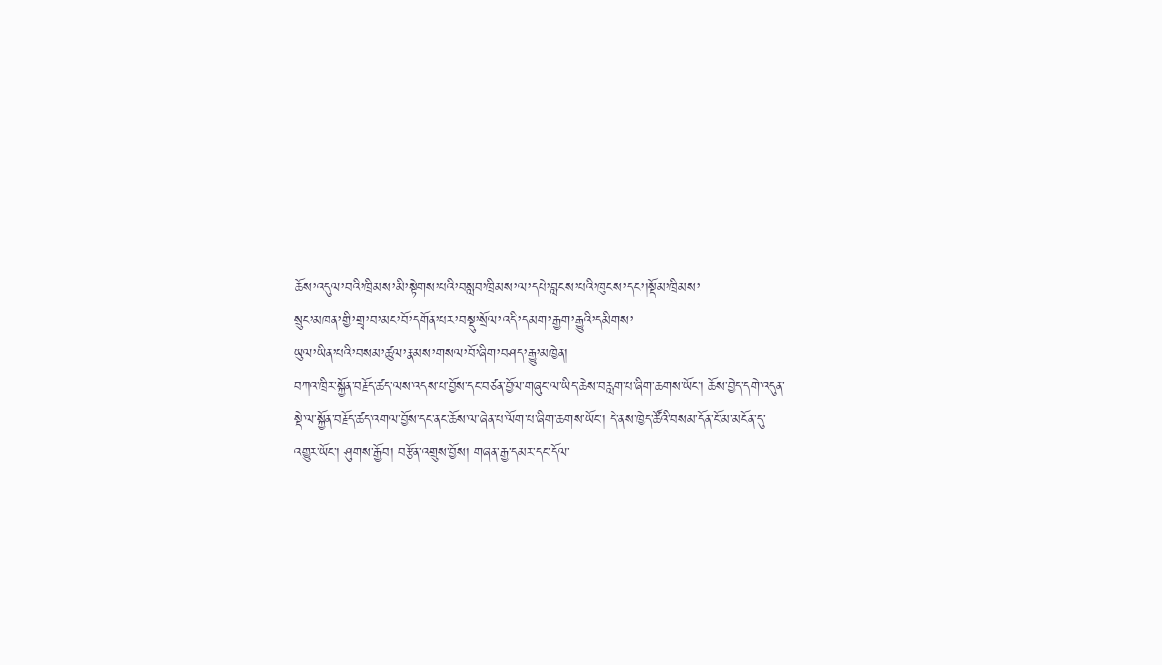ཆོས’འདུལ’བའི’ཁྲིམས’མི’སྟེགས’པའི’བསླབ’ཁྲིམས’ལ’དཔེ’བླངས’པའི’ཁུངས’དང’།སྡོམ’ཁྲིམས’
སྲུང’མཁན’གྱི’གྲྭ’བ’མང’བོ’དགོན’པར’བསྡུ’སྲོལ’འདི’དམག’རྒྱག’རྒྱུའི’དམིགས’
ཡུལ’ཡིན’པའི’བསམ’ཚུལ’རྣམས’གསལ’བོ’ཞིག’བཤད’རྒྱུ’མཁྱེན།
བཀའ་ཁྲིར་སྐྱོན་བརྗོད་ཚད་ལས་འདས་པ་བྱོས་དང་བཙན་བྱོལ་གཞུང་ལ་ཡིད་ཆེས་བརླག་པ་ཞིག་ཆགས་ཡོང་། ཆོས་བྱེད་དགེ་འདུན་སྡེ་ལ་སྐྱོན་བརྗོད་ཚད་འགལ་བྱོས་དང་ནང་ཆོས་ལ་ཞེན་པ་ལོག་པ་ཞིག་ཆགས་ཡོང་། དེ་ནས་ཁྱེད་ཚོའི་བསམ་དོན་ངོ་མ་མངོན་དུ་འགྱུར་ཡོང་། ཤུགས་རྒྱོབ། བརྩོན་འགྲུས་བྱོས། གཞན་རྒྱ་དམར་དང་དོལ་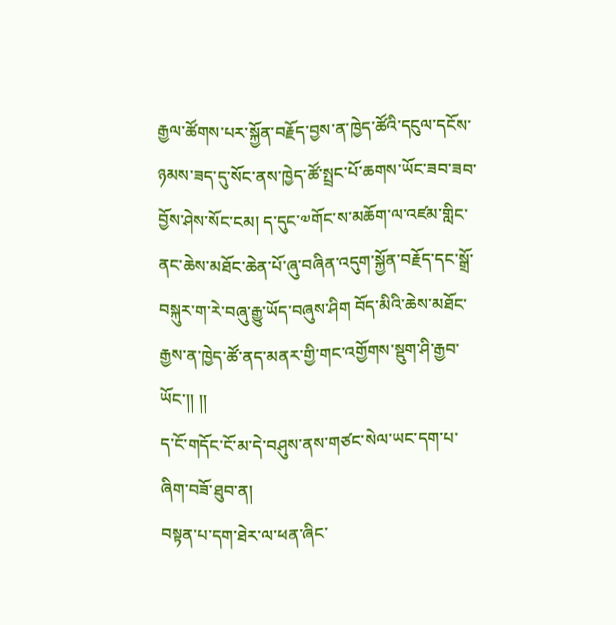རྒྱལ་ཚོགས་པར་སྐྱོན་བརྗོད་བྱས་ན་ཁྱེད་ཚོའི་དངུལ་དངོས་ཉམས་ཟད་དུ་སོང་ནས་ཁྱེད་ཚོ་སྤྲང་པོ་ཆགས་ཡོང་ཟབ་ཟབ་བྱོས་ཤེས་སོང་ངམ། ད་དུང་༧གོང་ས་མཆོག་ལ་འཛམ་གླིང་ནང་ཆེས་མཐོང་ཆེན་པོ་ཞུ་བཞིན་འདུག་སྐྱོན་བརྗོད་དང་སྒྲོ་བསྐུར་ག་རེ་བཞུ་རྒྱུ་ཡོད་བཞུས་ཤིག བོད་མིའི་ཆེས་མཐོང་རྒྱས་ན་ཁྱེད་ཚོ་ནད་མནར་གྱི་གང་འགྱོགས་སྡུག་ཤི་རྒྱབ་ཡོང་།། །།
ད་ངོ་གདོང་ངོ་མ་དེ་བཤུས་ནས་གཙང་སེལ་ཡང་དག་པ་ཞིག་བཟོ་ཐུབ་ན།
བསྟན་པ་དག་ཐེར་ལ་ཕན་ཞིང་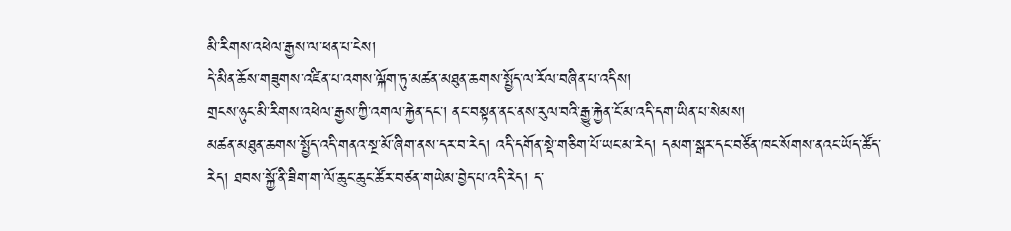མི་རིགས་འཕེལ་རྒྱས་ལ་ཕན་པ་ངེས།
དེ་མིན་ཆོས་གཟུགས་འཛིན་པ་འགས་ལྐོག་ཏུ་མཚན་མཐུན་ཆགས་སྤྱོད་ལ་རོལ་བཞིན་པ་འདིས།
གྲངས་ཉུང་མི་རིགས་འཕེལ་རྒྱས་ཀྱི་འགལ་རྐྱེན་དང་། ནང་བསྟན་ནང་ནས་རུལ་བའི་རྒྱུ་རྐྱེན་ངོ་མ་འདི་དག་ཡིན་པ་སེམས།
མཚན་མཐུན་ཆགས་སྤྱོད་འདི་གནའ་སྔ་མོ་ཞིག་ནས་དར་བ་རེད། འདི་དགོན་སྡེ་གཅིག་པོ་ཡང་མ་རེད། དམག་སྒར་དང་བཙོན་ཁང་སོགས་ནའང་ཡོད་ཚོད་རེད། ཐབས་སྐྱོ་ནི་ཟིག་ག་ལོ་ཆུང་ཆུང་ཚོར་བཙན་གཡེམ་བྱེད་པ་འདི་རེད། ད་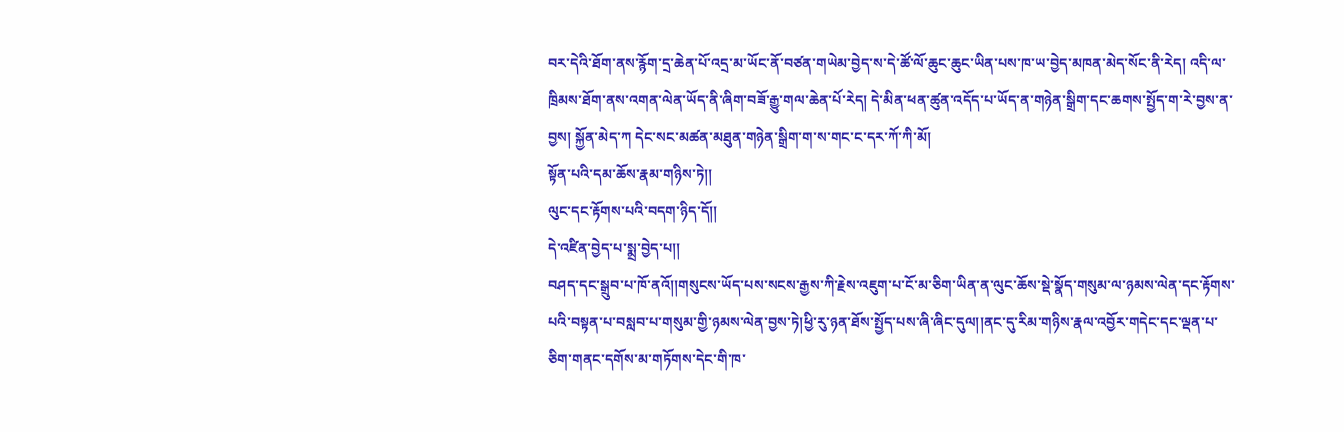བར་དེའི་ཐོག་ནས་རྙོག་དྲ་ཆེན་པོ་འདྲ་མ་ཡོང་ནོ་བཙན་གཡེམ་བྱེད་ས་དེ་ཚོ་ལོ་ཆུང་ཆུང་ཡིན་པས་ཁ་ཡ་བྱེད་མཁན་མེད་སོང་ནི་རེད། འདི་ལ་ཁྲིམས་ཐོག་ནས་འགན་ལེན་ཡོད་ནི་ཞིག་བཟོ་རྒྱུ་གལ་ཆེན་པོ་རེད། དེ་མིན་ཕན་ཚུན་འདོད་པ་ཡོད་ན་གཉེན་སྒྲིག་དང་ཆགས་སྤྱོད་ག་རེ་བྱས་ན་བྱས། སྐྱོན་མེད་ཀ དེང་སང་མཚན་མཐུན་གཉེན་སྒྲིག་ག་ས་གང་ང་དར་ཀོ་ཀི་མོ།
སྟོན་པའི་དམ་ཆོས་རྣམ་གཉིས་ཏེ།།
ལུང་དང་རྟོགས་པའི་བདག་ཉིད་དོ།།
དེ་འཛིན་བྱེད་པ་སྨྲ་བྱེད་པ།།
བཤད་དང་སྒྲུབ་པ་ཁོ་ནའོ།།གསུངས་ཡོད་པས་སངས་རྒྱས་ཀི་རྗེས་འཇུག་པ་ངོ་མ་ཅིག་ཡིན་ན་ལུང་ཆོས་སྡེ་སྣོད་གསུམ་ལ་ཉམས་ལེན་དང་རྟོགས་པའི་བསྟན་པ་བསླབ་པ་གསུམ་གྱི་ཉམས་ལེན་བྱས་ཏེ།ཕྱི་རུ་ཉན་ཐོས་སྤྱོད་པས་ཞི་ཞིང་དུལ།།ནང་དུ་རིམ་གཉིས་རྣལ་འབྱོར་གདེང་དང་ལྡན་པ་ཅིག་གནང་དགོས་མ་གཏོགས་དེང་གི་ཁ་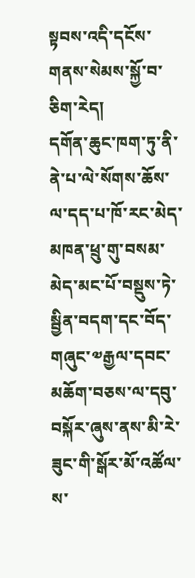སྟབས་འདི་དངོས་གནས་སེམས་སྐྱོ་བ་ཅིག་རེད།
དགོན་ཆུང་ཁག་ཏུ་ནི་ནེ་པ་ལེ་སོགས་ཆོས་ལ་དད་པ་ཁོ་རང་མེད་མཁན་ཕྲུ་གུ་བསམ་མེད་མང་པོ་བསྡུས་ཏེ་སྦྱིན་བདག་དང་བོད་གཞུང་༧རྒྱལ་དབང་མཆོག་བཅས་ལ་དབུ་བསྐོར་ཞུས་ནས་མི་རེ་ཟུང་གི་སྒོར་མོ་འཚོལ་ས་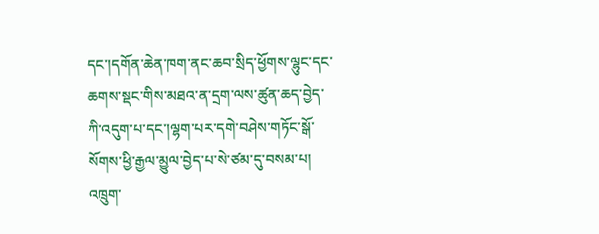དང་།དགོན་ཆེན་ཁག་ནང་ཆབ་སྲིད་ཕྱོགས་ལྷུང་དང་ཆགས་སྡང་གིས་མཐའ་ན་དྲག་ལས་ཚུན་ཆད་བྱེད་ཀི་འདུག་པ་དང་།ལྷག་པར་དགེ་བཤེས་གཏོང་སྒོ་སོགས་ཕྱི་རྒྱལ་མྱུལ་བྱེད་པ་སེ་ཙམ་དུ་བསམ་པ།
འཁྲུག་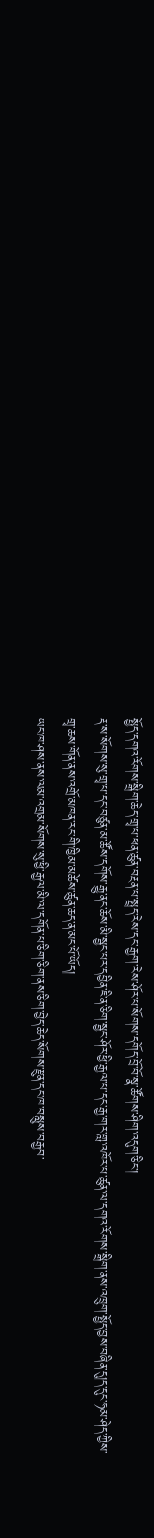སྤྱོད་དགའ་རོགས་སྒྲིག་ཆེད་གྲྭ་པ་ཕན་ཚུན་བརྔན་པ་སྤྲད་རེས་དང་རྒྱག་རེས་ཤོར་པ་སོགས་དགོད་བྲོ་བོ་སྣ་ཚོགས་ཤིག་འདུག་ཅིང་།
རྡ་ས་སོགས་སུ་གྲྭ་པ་དང་བཙུན་མ་ཚོས་དགོས་རྒྱུ་ནང་ཆོས་མི་སྦྱང་པར་དབྱིན་ཇི་ན་ཅིག་སྦྱང་ཤོར་ཕྱི་རྒྱལ་པ་དང་རྒྱ་གར་གླ་འཁོར་པ་ཚུན་ལ་དགའ་རོགས་སྒྲིག་ནས་འཁྲུག་སྤྱོད་བྱས་བཞིན་དུ།ད་དུང་ཧམ་ཤེད་ཀྱིས་གྲྭ་ཆས་གོན་ནས་འགྲོ་མཁན་རང་གི་ཁྱིམ་མཚེས་ཚུན་ཆད་ན་མང་པོ་ཡོད།
ཡང་ཁ་ཤས་ནས་ལམ་འགྲམ་སོགས་སུ་ཕྱི་རྒྱལ་མི་ལ་དགོན་པ་ཅིག་ཅིག་ནས་ཅིག་བྱེད་ཆེད་སོགས་རྫུན་དང་ཁ་བསླུས་བརྒྱབ་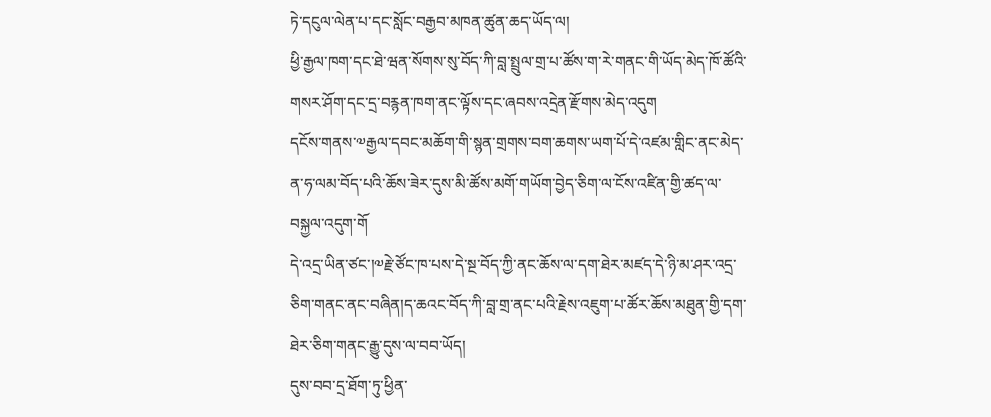ཏེ་དངུལ་ལེན་པ་དང་སློང་བརྒྱབ་མཁན་ཚུན་ཆད་ཡོད་ལ།
ཕྱི་རྒྱལ་ཁག་དང་ཐེ་ཝན་སོགས་སུ་བོད་ཀི་བླ་སྤྲུལ་གྲ་པ་ཚོས་ག་རེ་གནང་གི་ཡོད་མེད་ཁོ་ཚོའི་གསར་ཤོག་དང་དྲ་བརྙན་ཁག་ནང་ལྟོས་དང་ཞབས་འདྲེན་རྫོགས་མེད་འདུག
དངོས་གནས་༧རྒྱལ་དབང་མཆོག་གི་སྙན་གྲགས་བག་ཆགས་ཡག་པོ་དེ་འཛམ་གླིང་ནང་མེད་ན་ཧ་ལམ་བོད་པའི་ཆོས་ཟེར་དུས་མི་ཚོས་མགོ་གཡོག་བྱེད་ཅིག་ལ་ངོས་འཛིན་གྱི་ཚད་ལ་བསྐྱལ་འདུག་གོ
དེ་འདྲ་ཡིན་ཙང་།༧རྗེ་ཙོང་ཁ་པས་དེ་སྔ་བོད་ཀྱི་ནང་ཆོས་ལ་དག་ཐེར་མཛད་དེ་ཉི་མ་ཤར་འདྲ་ཅིག་གནང་ནང་བཞིན།ད་ཆའང་བོད་ཀི་བླ་གྲ་ནང་པའི་རྗེས་འཇུག་པ་ཚོར་ཆོས་མཐུན་གྱི་དག་ཐེར་ཅིག་གནང་རྒྱུ་དུས་ལ་བབ་ཡོད།
དུས་བབ་དྲ་ཐོག་ཏུ་ཕྱིན་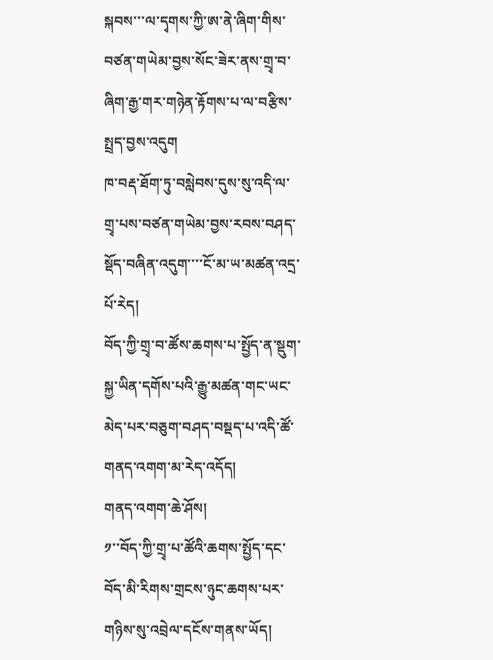སྐབས་་་ལ་དྭགས་ཀྱི་ཨ་ནེ་ཞིག་གིས་བཙན་གཡེམ་བྱས་སོང་ཟེར་ནས་གྲྭ་བ་ཞིག་རྒྱ་གར་གཉེན་རྟོགས་པ་ལ་བརྩིས་སྤྲད་བྱས་འདུག
ཁ་བརྡ་ཐོག་ཏུ་བསླེབས་དུས་སུ་འདི་ལ་གྲྭ་པས་བཙན་གཡེམ་བྱས་རབས་བཤད་སྡོད་བཞིན་འདུག་་་་ངོ་མ་ཡ་མཚན་འདྲ་པོ་རེད།
བོད་ཀྱི་གྲྭ་བ་ཚོས་ཆགས་པ་སྤྱོད་ན་སྡུག་སྐྱ་ཡིན་དགོས་པའི་རྒྱུ་མཚན་གང་ཡང་མེད་པར་བཅུག་བཤད་བསྡད་པ་འདི་ཚོ་གནད་འགག་མ་རེད་འདོད།
གནད་འགག་ཆེ་ཤོས།
༡་་བོད་ཀྱི་གྲྭ་པ་ཚོའི་ཆགས་སྤྱོད་དང་བོད་མི་རིགས་གྲངས་ཉུང་ཆགས་པར་གཉིས་སུ་འབྲེལ་དངོས་གནས་ཡོད།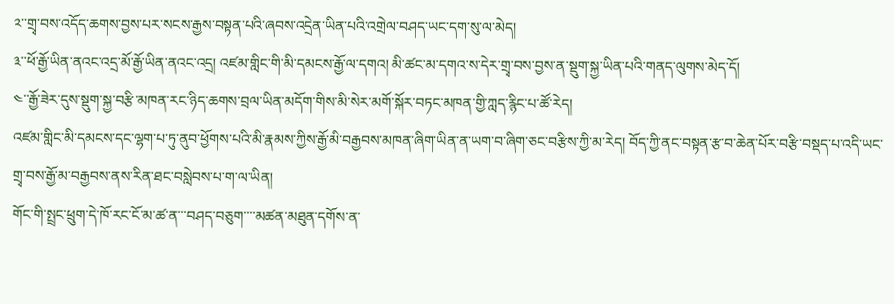༢་་གྲྭ་བས་འདོད་ཆགས་བྱས་པར་སངས་རྒྱས་བསྟན་པའི་ཞབས་འདྲེན་ཡིན་པའི་འགྲེལ་བཤད་ཡང་དག་སུ་ལ་མེད།
༣་་ཕོ་རྒྱོ་ཡིན་ནའང་འདྲ་མོ་རྒྱོ་ཡིན་ནའང་འདྲ། འཛམ་གླིང་གི་མི་དམངས་རྒྱོ་ལ་དགའ། མི་ཚང་མ་དགའ་ས་དེར་གྲྭ་བས་བྱས་ན་སྡུག་སྐྱ་ཡིན་པའི་གནད་ལུགས་མེད་དོ།
༤་་རྒྱོ་ཟེར་དུས་སྡུག་སྐྱ་བརྩི་མཁན་རང་ཉིད་ཆགས་བྲལ་ཡིན་མདོག་གིས་མི་སེར་མགོ་སྐོར་བཏང་མཁན་གྱི་ཀླད་རྙིང་པ་ཚོ་རེད།
འཛམ་གླིང་མི་དམངས་དང་ལྷག་པ་ཏུ་ནུབ་ཕྱོགས་པའི་མི་རྣམས་ཀྱིས་རྒྱོ་མི་བརྒྱབས་མཁན་ཞིག་ཡིན་ན་ཡག་བ་ཞིག་ཅང་བརྩིས་ཀྱི་མ་རེད། བོད་ཀྱི་ནང་བསྟན་རྩ་བ་ཆེན་པོར་བརྩི་བསྡད་པ་འདི་ཡང་གྲྭ་བས་རྒྱོ་མ་བརྒྱབས་ནས་རིན་ཐང་བསླེབས་པ་ག་ལ་ཡིན།
གོང་གི་སྤྲང་ཕྲུག་དེ་ཁོ་རང་ངོ་མ་ཚ་ན་་་བཤད་བཅུག་་་་མཚན་མཐུན་དགོས་ན་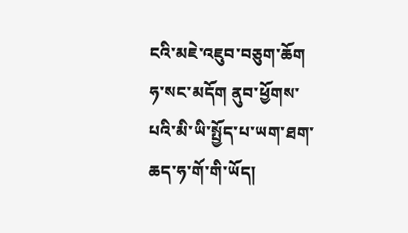ངའི་མཇེ་འཇུབ་བཅུག་ཆོག ཧ་སང་མདོག ནུབ་ཕྱོགས་པའི་མི་ཡི་སྤྱོད་པ་ཡག་ཐག་ཆད་ཧ་གོ་གི་ཡོད།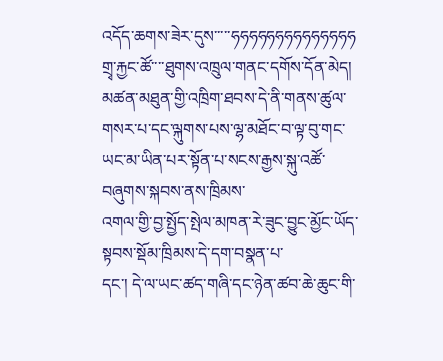འདོད་ཆགས་ཟེར་དུས་་་་་ཧཧཧཧཧཧཧཧཧཧཧཧཧཧ
གྲྭ་རྐྱང་ཚོ་་་་ཐུགས་འཁྲུལ་གནང་དགོས་དོན་མེད།
མཚན་མཐུན་གྱི་འཁྲིག་ཐབས་དེ་ནི་གནས་ཚུལ་གསར་པ་དང་ལྐུགས་པས་ལྷ་མཐོང་བ་ལྟ་བུ་གང་ཡང་མ་ཡིན་པར་སྟོན་པ་སངས་རྒྱས་སྐུ་འཚོ་བཞུགས་སྐབས་ནས་ཁྲིམས་
འགལ་གྱི་བྱ་སྤྱོད་སྤེལ་མཁན་རེ་ཟུང་བྱུང་མྱོང་ཡོད་སྟབས་སྡོམ་ཁྲིམས་དེ་དག་བསྣན་པ་
དང་། དེ་ལ་ཡང་ཚད་གཞི་དང་ཉེན་ཚབ་ཆེ་ཆུང་གི་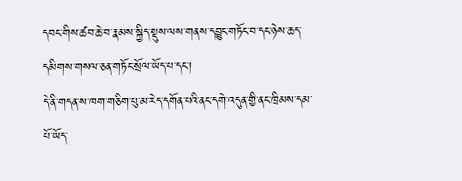དབང་གིས་ཚབ་ཆེ་བ་རྣམས་སྐྱིད་སྡུས་ལས་གནས་དབྱུང་གཏོང་བ་དང་ཉེས་ཆད་དམིགས་གསལ་ཅན་གཏོང་སྲོལ་ཡོད་པ་དང་།
དེ་ནི་གདན་ས་ཁག་གཅིག་པུ་མ་རེད་དགོན་པའི་ནང་དགེ་འདུན་གྱི་ནང་ཁྲིམས་དམ་
པོ་ཡོད་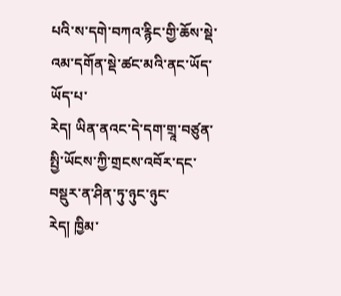པའི་ས་དགེ་བཀའ་རྙིང་གྱི་ཆོས་སྡེ་འམ་དགོན་སྡེ་ཚང་མའི་ནང་ཡོད་ཡོད་པ་
རེད། ཡིན་ནའང་དེ་དག་གྲཱ་བཙུན་སྤྱི་ཡོངས་ཀྱི་གྲངས་འབོར་དང་བསྡུར་ན་ཤིན་ཏུ་ཉུང་ཉུང་
རེད། ཁྱིམ་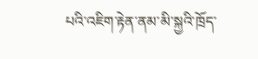པའི་འཇིག་རྟེན་ནམ་མི་སྐྱའི་ཁྲོད་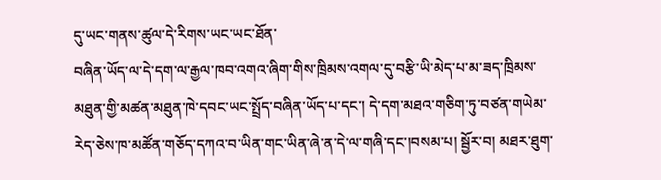དུ་ཡང་གནས་ཚུལ་དེ་རིགས་ཡང་ཡང་ཐོན་
བཞིན་ཡོད་ལ་དེ་དག་ལ་རྒྱལ་ཁབ་འགའ་ཞིག་གིས་ཁྲིམས་འགལ་དུ་བརྩི་ཡི་མེད་པ་མ་ཟད་ཁྲིམས་མཐུན་གྱི་མཚན་མཐུན་ཁེ་དབང་ཡང་སྤྲོད་བཞིན་ཡོད་པ་དང་། དེ་དག་མཐའ་གཅིག་ཏུ་བཙན་གཡེམ་རེད་ཅེས་ཁ་མཚོན་གཅོད་དཀའ་བ་ཡིན་གང་ཡིན་ཞེ་ན་དེ་ལ་གཞི་དང་།བསམ་པ། སྦྱོར་བ། མཐར་ཐུག་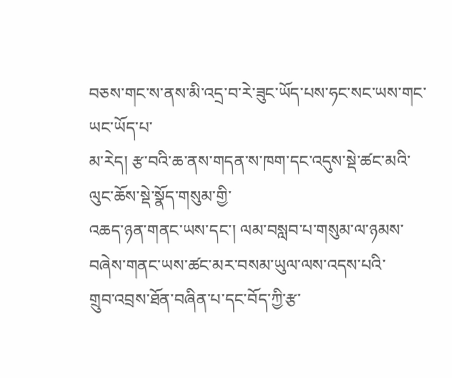བཅས་གང་ས་ནས་མི་འདྲ་བ་རེ་ཟུང་ཡོད་པས་ཧང་སང་ཡས་གང་ཡང་ཡོད་པ་
མ་རེད། རྩ་བའི་ཆ་ནས་གདན་ས་ཁག་དང་འདུས་སྡེ་ཚང་མའི་ལུང་ཆོས་སྡེ་སྣོད་གསུམ་གྱི་
འཆད་ཉན་གནང་ཡས་དང་། ལམ་བསླབ་པ་གསུམ་ལ་ཉམས་བཞེས་གནང་ཡས་ཚང་མར་བསམ་ཡུལ་ལས་འདས་པའི་
གྲུབ་འབྲས་ཐོན་བཞིན་པ་དང་བོད་ཀྱི་རྩ་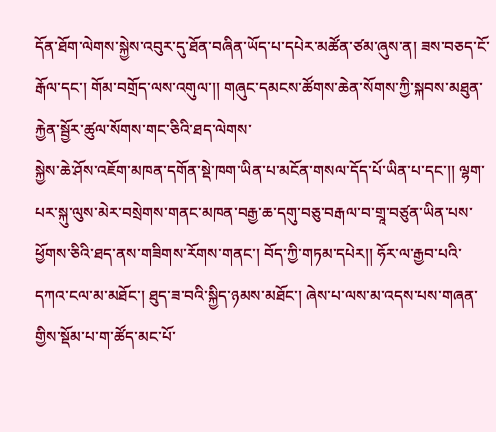དོན་ཐོག་ལེགས་སྐྱེས་འབུར་དུ་ཐོན་བཞིན་ཡོད་པ་དཔེར་མཚོན་ཙམ་ཞུས་ན། ཟས་བཅད་ངོ་རྒོལ་དང་། གོམ་བགྲོད་ལས་འགུལ་།། གཞུང་དམངས་ཚོགས་ཆེན་སོགས་ཀྱི་སྐབས་མཐུན་རྐྱེན་སྦྱོར་ཚུལ་སོགས་གང་ཅིའི་ཐད་ལེགས་
སྐྱེས་ཆེ་ཤོས་འཇོག་མཁན་དགོན་སྡེ་ཁག་ཡིན་པ་མངོན་གསལ་དོད་པོ་ཡིན་པ་དང་།། ལྷག་པར་སྐུ་ལུས་མེར་བསྲེགས་གནང་མཁན་བརྒྱ་ཆ་དགུ་བཅུ་བརྒལ་བ་གྲཱ་བཙུན་ཡིན་པས་ཕྱོགས་ཅིའི་ཐད་ནས་གཟིགས་རོགས་གནང་། བོད་ཀྱི་གཏམ་དཔེར།། ཧོར་ལ་རྒྱབ་པའི་དཀའ་ངལ་མ་མཐོང་། ཐུད་ཟ་བའི་སྐྱིད་ཉམས་མཐོང་། ཞེས་པ་ལས་མ་འདས་པས་གཞན་གྱིས་སྡོམ་པ་ག་ཚོད་མང་པོ་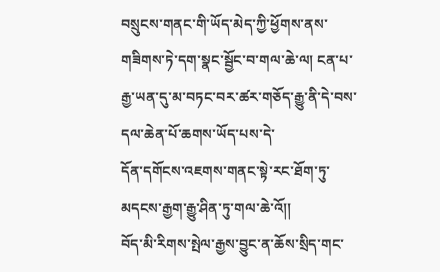བསྲུངས་གནང་གི་ཡོད་མེད་ཀྱི་ཕྱོགས་ནས་གཟིགས་ཏེ་དག་སྣང་སྦྱོང་བ་གལ་ཆེ་ལ། ངན་པ་རྒྱ་ཡན་དུ་མ་བཏང་བར་ཚར་གཅོད་རྒྱུ་ནི་དེ་བས་དལ་ཆེན་པོ་ཆགས་ཡོད་པས་དེ་
དོན་དགོངས་འཇགས་གནང་སྟེ་རང་ཐོག་ཏུ་མདངས་རྒྱག་རྒྱུ་ཤིན་ཏུ་གལ་ཆེ་འོ།།
བོད་མི་རིགས་སྤེལ་རྒྱས་བྱུང་ན་ཆོས་སྲིད་གང་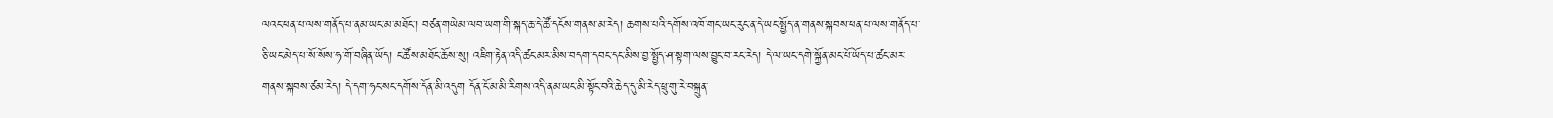ལའང་ཕན་པ་ལས་གནོད་པ་ནམ་ཡང་མ་མཐོང་། བཙན་གཡེམ་ལབ་ཡག་གི་སྐད་ཆ་དེ་ཚོ་དངོས་གནས་མ་རེད། ཆགས་པའི་དགོས་འཁོ་གང་ཡང་རུང་ན་དེ་ཡང་སྤྱོད་ན་གནས་སྐབས་ཕན་པ་ལས་གནོད་པ་ཅི་ཡང་མེད་པ་སོ་སོས་ཧ་གོ་བཞིན་ཡོད། ང་ཚོས་མཐོང་ཆོས་སུ། འཇིག་རྟེན་འདི་ཚང་མར་མིས་བདག་དབང་དང་མིས་བྱ་སྤྱོད་ཤ་སྟག་ལས་བྱུང་བ་རང་རེད། དེ་ལ་ཡང་དགེ་སྐྱོན་མང་པོ་ཡོད་པ་ཚང་མར་གནས་སྐབས་ཙམ་རེད། དེ་དག་ཧང་སང་དགོས་དོན་མི་འདུག དོན་ངོ་མ་མི་རིགས་འདི་ནམ་ཡང་མི་སྟོང་བའི་ཆེད་དུ་མི་རེད་ཕྲུ་གུ་རེ་བསྐྲུན་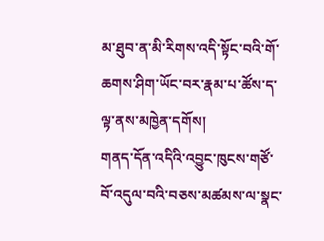མ་ཐུབ་ན་མི་རིགས་འདི་སྟོང་བའི་གོ་ཆགས་ཤིག་ཡོང་བར་རྣམ་པ་ཚོས་ད་ལྟ་ནས་མཁྱེན་དགོས།
གནད་དོན་འདིའི་འབྱུང་ཁུངས་གཙོ་བོ་འདུལ་བའི་བཅས་མཚམས་ལ་སྣང་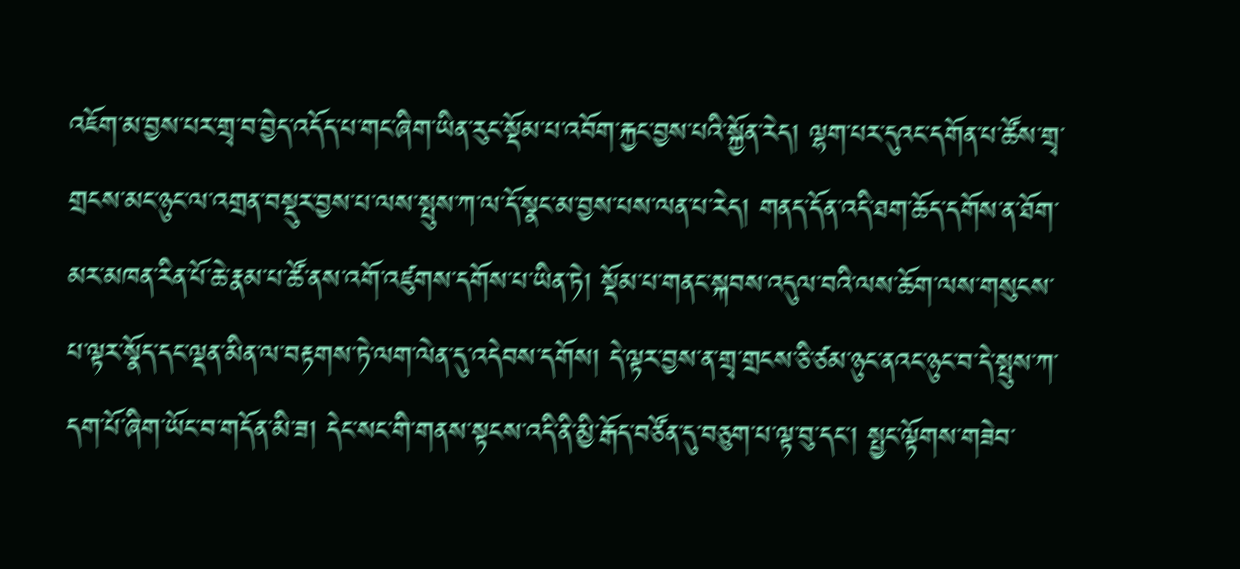འཇོག་མ་བྱས་པར་གྲྭ་བ་བྱེད་འདོད་པ་གང་ཞིག་ཡིན་རུང་སྡོམ་པ་འབོག་རྐྱང་བྱས་པའི་སྐྱོན་རེད། ལྷག་པར་དུའང་དགོན་པ་ཚོས་གྲྭ་གྲངས་མང་ཉུང་ལ་འགྲན་བསྡུར་བྱས་པ་ལས་སྤུས་ཀ་ལ་དོ་སྣང་མ་བྱས་པས་ལན་པ་རེད། གནད་དོན་འདི་ཐག་ཆོད་དགོས་ན་ཐོག་མར་མཁན་རིན་པོ་ཆེ་རྣམ་པ་ཚོ་ནས་འགོ་འཛུགས་དགོས་པ་ཡིན་ཏེ། སྡོམ་པ་གནང་སྐབས་འདུལ་བའི་ལས་ཆོག་ལས་གསུངས་པ་ལྟར་སྣོད་དང་ལྡན་མིན་ལ་བརྟགས་ཏེ་ལག་ལེན་དུ་འདེབས་དགོས། དེ་ལྟར་བྱས་ན་གྲྭ་གྲངས་ཅི་ཙམ་ཉུང་ནའང་ཉུང་བ་དེ་སྤུས་ཀ་དག་པོ་ཞིག་ཡོང་བ་གདོན་མི་ཟ། དེང་སང་གི་གནས་སྟངས་འདི་ནི་མྱི་རྒོད་བཙོན་དུ་བཅུག་པ་ལྟ་བུ་དང་། སྤྱང་ལྟོགས་གཟེབ་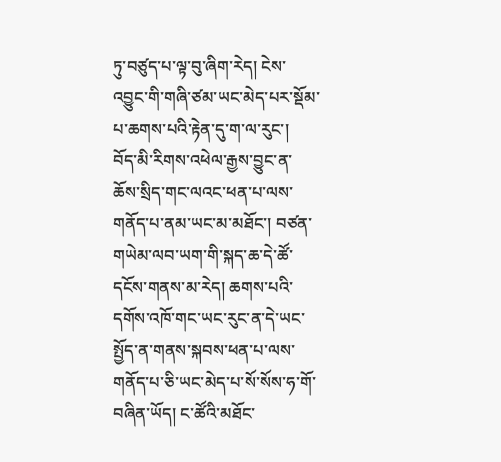ཏུ་བཙུད་པ་ལྟ་བུ་ཞིག་རེད། ངེས་འབྱུང་གི་གཞི་ཙམ་ཡང་མེད་པར་སྡོམ་པ་ཆགས་པའི་རྟེན་དུ་ག་ལ་རུང་།
བོད་མི་རིགས་འཕེལ་རྒྱས་བྱུང་ན་ཆོས་སྲིད་གང་ལའང་ཕན་པ་ལས་གནོད་པ་ནམ་ཡང་མ་མཐོང་། བཙན་གཡེམ་ལབ་ཡག་གི་སྐད་ཆ་དེ་ཚོ་དངོས་གནས་མ་རེད། ཆགས་པའི་དགོས་འཁོ་གང་ཡང་རུང་ན་དེ་ཡང་སྤྱོད་ན་གནས་སྐབས་ཕན་པ་ལས་གནོད་པ་ཅི་ཡང་མེད་པ་སོ་སོས་ཧ་གོ་བཞིན་ཡོད། ང་ཚོའི་མཐོང་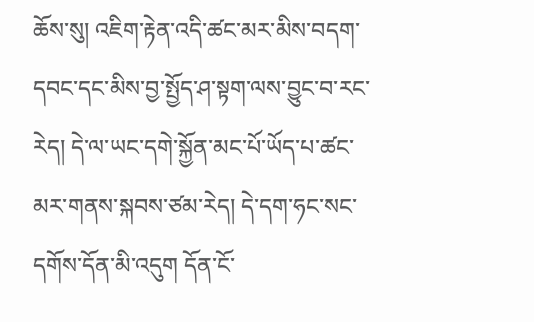ཆོས་སུ། འཇིག་རྟེན་འདི་ཚང་མར་མིས་བདག་དབང་དང་མིས་བྱ་སྤྱོད་ཤ་སྟག་ལས་བྱུང་བ་རང་རེད། དེ་ལ་ཡང་དགེ་སྐྱོན་མང་པོ་ཡོད་པ་ཚང་མར་གནས་སྐབས་ཙམ་རེད། དེ་དག་ཧང་སང་དགོས་དོན་མི་འདུག དོན་ངོ་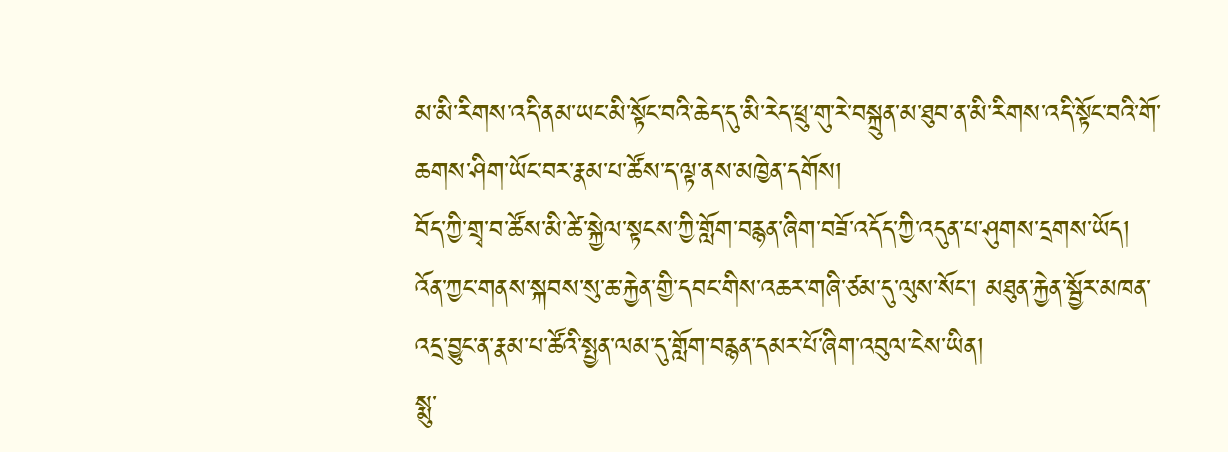མ་མི་རིགས་འདི་ནམ་ཡང་མི་སྟོང་བའི་ཆེད་དུ་མི་རེད་ཕྲུ་གུ་རེ་བསྐྲུན་མ་ཐུབ་ན་མི་རིགས་འདི་སྟོང་བའི་གོ་ཆགས་ཤིག་ཡོང་བར་རྣམ་པ་ཚོས་ད་ལྟ་ནས་མཁྱེན་དགོས།
བོད་ཀྱི་གྲྭ་བ་ཚོས་མི་ཚེ་སྐྱེལ་སྟངས་ཀྱི་གློག་བརྙན་ཞིག་བཟོ་འདོད་ཀྱི་འདུན་པ་ཤུགས་དྲགས་ཡོད། འོན་ཀྱང་གནས་སྐབས་སུ་ཆ་རྐྱེན་གྱི་དབང་གིས་འཆར་གཞི་ཙམ་དུ་ལུས་སོང་། མཐུན་རྐྱེན་སྦྱོར་མཁན་འདྲ་བྱུང་ན་རྣམ་པ་ཚོའི་སྤྱན་ལམ་དུ་གློག་བརྙན་དམར་པོ་ཞིག་འབུལ་ངེས་ཡིན།
སྨུ་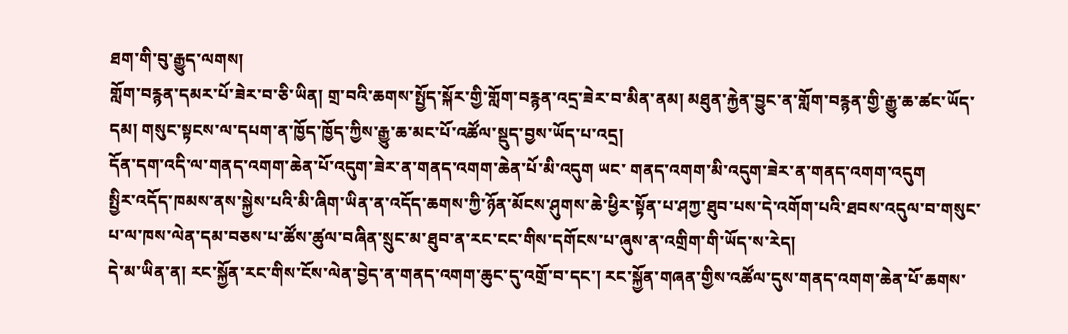ཐག་གི་བུ་རྒྱུད་ལགས།
གློག་བརྙན་དམར་པོ་ཟེར་བ་ཅི་ཡིན། གྲ་བའི་ཆགས་སྤྱོད་སྐོར་གྱི་གློག་བརྙན་འདྲ་ཟེར་བ་མིན་ནམ། མཐུན་རྐྱེན་བྱུང་ན་གློག་བརྙན་གྱི་རྒྱུ་ཆ་ཚང་ཡོད་དམ། གསུང་སྟངས་ལ་དཔག་ན་ཁྱོད་ཁྱོད་ཀྱིས་རྒྱུ་ཆ་མང་པོ་འཚོལ་སྡུད་བྱས་ཡོད་པ་འདྲ།
དོན་དག་འདི་ལ་གནད་འགག་ཆེན་པོ་འདུག་ཟེར་ན་གནད་འགག་ཆེན་པོ་མི་འདུག ཡང་ གནད་འགག་མི་འདུག་ཟེར་ན་གནད་འགག་འདུག
སྤྱིར་འདོད་ཁམས་ནས་སྐྱེས་པའི་མི་ཞིག་ཡིན་ན་འདོད་ཆགས་ཀྱི་ཉོན་མོངས་ཤུགས་ཆེ་ཕྱིར་སྟོན་པ་ཤཀྱ་ཐུབ་པས་དེ་འགོག་པའི་ཐབས་འདུལ་བ་གསུང་པ་ལ་ཁས་ལེན་དམ་བཅས་པ་ཚོས་ཚུལ་བཞིན་སྲུང་མ་ཐུབ་ན་རང་ངང་གིས་དགོངས་པ་ཞུས་ན་འགྲིག་གི་ཡོད་ས་རེད།
དེ་མ་ཡིན་ན། རང་སྐྱོན་རང་གིས་ངོས་ལེན་བྱེད་ན་གནད་འགག་ཆུང་དུ་འགྲོ་བ་དང་། རང་སྐྱོན་གཞན་གྱིས་འཚོལ་དུས་གནད་འགག་ཆེན་པོ་ཆགས་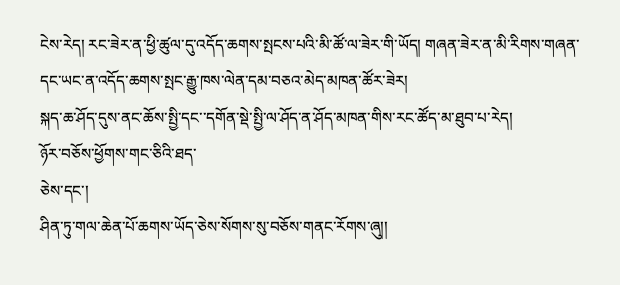ངེས་རེད། རང་ཟེར་ན་ཕྱི་ཚུལ་དུ་འདོད་ཆགས་སྤངས་པའི་མི་ཚོ་ལ་ཟེར་གི་ཡོད། གཞན་ཟེར་ན་མི་རིགས་གཞན་དང་ཡང་ན་འདོད་ཆགས་སྤང་རྒྱུ་ཁས་ལེན་དམ་བཅའ་མེད་མཁན་ཚོར་ཟེར།
སྐད་ཆ་ཤོད་དུས་ནང་ཆོས་སྤྱི་དང་་དགོན་སྡེ་སྤྱི་ལ་ཤོད་ན་ཤོད་མཁན་གིས་རང་ཚོད་མ་ཐུབ་པ་རེད།
ཉོར་བཅོས་ཕྱོགས་གང་ཅིའི་ཐད་
ཅེས་དང་།
ཤིན་ཏུ་གལ་ཆེན་པོ་ཆགས་ཡོད་ཅེས་སོགས་སུ་བཅོས་གནང་རོགས་ཞུ།།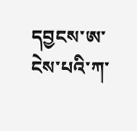དབྱངས་ཨ་ངེས་པའི་ཀ་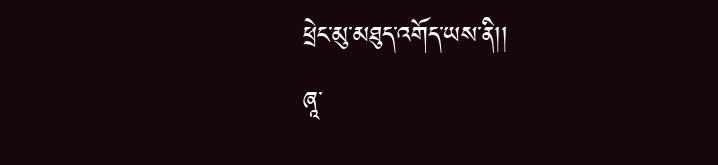ཕྲེང་མུ་མཐུད་འགོད་ཡས་ནི།།
ཞཱ་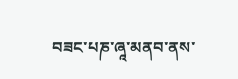བཟང་པཎ་ཞཱ་མནབ་ནས་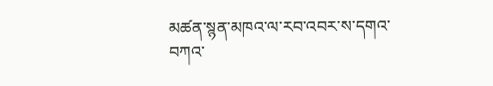མཚན་སྙན་མཁའ་ལ་རབ་འབར་ས་དགའ་བཀའ་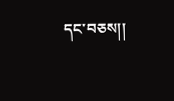དང་བཅས།།